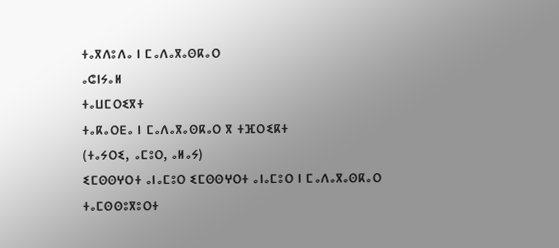ⵜⴰⴳⴷⵓⴷⴰ ⵏ ⵎⴰⴷⴰⴳⴰⵙⴽⴰⵔ
ⴰⵛⵏⵢⴰⵍ
ⵜⴰⵡⵎⵔⵉⴳⵜ
ⵜⴰⴽⴰⵔⴹⴰ ⵏ ⵎⴰⴷⴰⴳⴰⵙⴽⴰⵔ ⴳ ⵜⴼⵔⵉⴽⵜ
(ⵜⴰⵢⵔⵉ, ⴰⵎⵓⵔ, ⴰⵍⴰⵢ)
ⵉⵎⵙⵙⵖⵔⵜ ⴰⵏⴰⵎⵓⵔ ⵉⵎⵙⵙⵖⵔⵜ ⴰⵏⴰⵎⵓⵔ ⵏ ⵎⴰⴷⴰⴳⴰⵙⴽⴰⵔ
ⵜⴰⵎⵙⵙⵓⴳⵓⵔⵜ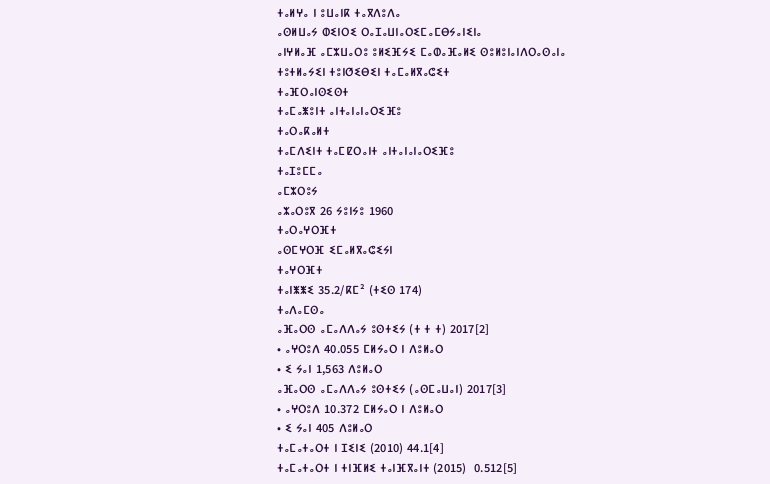ⵜⴰⵍⵖⴰ ⵏ ⵓⵡⴰⵏⴽ ⵜⴰⴳⴷⵓⴷⴰ
ⴰⵙⵍⵡⴰⵢ ⵀⵉⵏⵔⵉ ⵔⴰⵊⴰⵡⵏⴰⵔⵉⵎⴰⵎⴱⵢⴰⵏⵉⵏⴰ
ⴰⵏⵖⵍⴰⴼ ⴰⵎⵣⵡⴰⵔⵓ ⵓⵍⵉⴼⵢⵉ ⵎⴰⵀⴰⴼⴰⵍⵉ ⵙⵓⵍⵓⵏⴰⵏⴷⵔⴰⵙⴰⵏⴰ
ⵜⵓⵜⵍⴰⵢⵉⵏ ⵜⵓⵏⵚⵉⴱⵉⵏ ⵜⴰⵎⴰⵍⴳⴰⵛⵉⵜ
ⵜⴰⴼⵔⴰⵏⵙⵉⵙⵜ
ⵜⴰⵎⴰⵥⵓⵏⵜ ⴰⵏⵜⴰⵏⴰⵏⴰⵔⵉⴼⵓ
ⵜⴰⵔⴰⴽⴰⵍⵜ
ⵜⴰⵎⴷⵉⵏⵜ ⵜⴰⵎⵇⵔⴰⵏⵜ ⴰⵏⵜⴰⵏⴰⵏⴰⵔⵉⴼⵓ
ⵜⴰⵊⵓⵎⵎⴰ
ⴰⵎⵣⵔⵓⵢ
ⴰⵣⴰⵔⵓⴳ 26 ⵢⵓⵏⵢⵓ 1960
ⵜⴰⵔⴰⵖⵔⴼⵜ
ⴰⵙⵎⵖⵔⴼ ⵉⵎⴰⵍⴳⴰⵛⵉⵢⵏ
ⵜⴰⵖⵔⴼⵜ
ⵜⴰⵏⵥⵥⵉ 35.2/ⴽⵎ² (ⵜⵉⵙ 174)
ⵜⴰⴷⴰⵎⵙⴰ
ⴰⴼⴰⵔⵙ ⴰⵎⴰⴷⴷⴰⵢ ⵓⵙⵜⵉⵢ (ⵜ ⵜ ⵜ) 2017[2]
• ⴰⵖⵔⵓⴷ 40.055 ⵎⵍⵢⴰⵔ ⵏ ⴷⵓⵍⴰⵔ
• ⵉ ⵢⴰⵏ 1,563 ⴷⵓⵍⴰⵔ
ⴰⴼⴰⵔⵙ ⴰⵎⴰⴷⴷⴰⵢ ⵓⵙⵜⵉⵢ (ⴰⵙⵎⴰⵡⴰⵏ) 2017[3]
• ⴰⵖⵔⵓⴷ 10.372 ⵎⵍⵢⴰⵔ ⵏ ⴷⵓⵍⴰⵔ
• ⵉ ⵢⴰⵏ 405 ⴷⵓⵍⴰⵔ
ⵜⴰⵎⴰⵜⴰⵔⵜ ⵏ ⵊⵉⵏⵉ (2010) 44.1[4]
ⵜⴰⵎⴰⵜⴰⵔⵜ ⵏ ⵜⵏⴼⵍⵉ ⵜⴰⵏⴼⴳⴰⵏⵜ (2015)  0.512[5]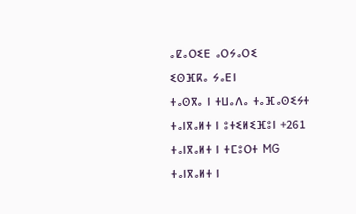ⴰⵇⴰⵔⵉⴹ ⴰⵔⵢⴰⵔⵉ
ⵉⵙⴼⴽⴰ ⵢⴰⴹⵏ
ⵜⴰⵙⴳⴰ ⵏ ⵜⵡⴰⴷⴰ ⵜⴰⴼⴰⵙⵉⵢⵜ
ⵜⴰⵏⴳⴰⵍⵜ ⵏ ⵓⵜⵉⵍⵉⴼⵓⵏ +261
ⵜⴰⵏⴳⴰⵍⵜ ⵏ ⵜⵎⵓⵔⵜ MG
ⵜⴰⵏⴳⴰⵍⵜ ⵏ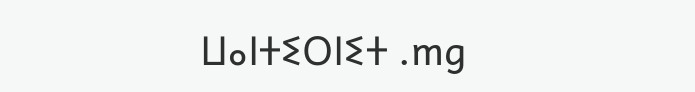ⵡⴰⵏⵜⵉⵔⵏⵉⵜ .mg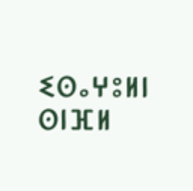ⵉⵙⴰⵖⵓⵍⵏ
ⵙⵏⴼⵍ